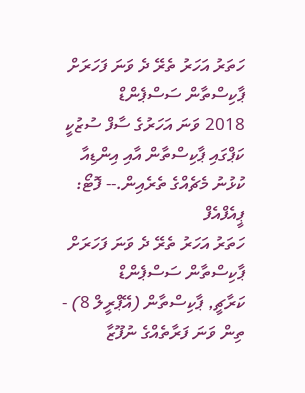ހަތަރު އަހަރު ތެރޭ ދެ ވަނަ ފަހަރަށް ޕާކިސްތާން ސަސްޕެންޑް
2018 ވަނަ އަހަރުގެ ސާފް ސުޒުކީ ކަޕްގައި ޕާކިސްތާން އާއި އިންޑިއާ ކުޅުނު މެޗެއްގެ ތެރެއިން.-- ފޮޓޯ: ޕީއެފްއެފް
ހަތަރު އަހަރު ތެރޭ ދެ ވަނަ ފަހަރަށް ޕާކިސްތާން ސަސްޕެންޑް
ކަރާޗީ, ޕާކިސްތާން (އޭޕްރީލް 8) - ތިން ވަނަ ފަރާތެއްގެ ނުފޫޒާ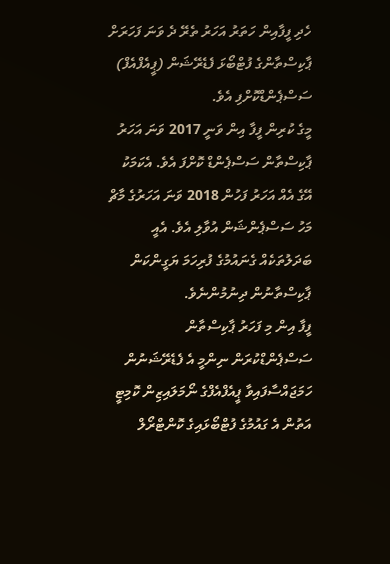ހެދި ފީފާއިން ހަތަރު އަހަރު ތެރޭ ދެ ވަނަ ފަހަރަށް ޕާކިސްތާންގެ ފުޓްބޯޅަ ފެޑެރޭޝަން (ޕީއެފްއެފް) ސަސްޕެންޑްކޮށްފި އެވެ.
މީގެ ކުރިން ފީފާ އިން ވަނީ 2017 ވަނަ އަހަރު ޕާކިސްތާން ސަސްޕެންޑް ކޮށްފަ އެވެ. އެކަމަކު އޭގެ އެއް އަހަރު ފަހުން 2018 ވަނަ އަހަރުގެ މާޗް މަހު ސަސްޕެންޝަން އުވާލި އެވެ. އެއީ ބަދަލުތަކެއް ގެނައުމުގެ ފުރިހަމަ ޔަގީންކަން ޕާކިސްތާނުން ދިނުމުންނެވެ.
ފީފާ އިން މި ފަހަރު ޕާކިސްތާން ސަސްޕެންޑްކުރަން ނިންމީ އެ ފެޑެރޭޝަނުން ހަމަޖައްސާފައިވާ ޕީއެފްއެފްގެ ނޯމަލައިޒިން ކޮމިޓީ އަތުން އެ ގައުމުގެ ފުޓްބޯޅައިގެ ކޮންޓްރޯލް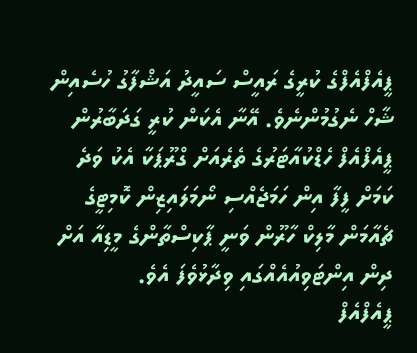ޕީއެފްއެފްގެ ކުރީގެ ރައީސް ސައީދު އަޝްފާގު ހުސެއިން ޝާހް ނެގުމުންނެވެ. އޭނާ އެކަން ކުރީ ގަދަބާރުން ޕީއެފްއެފް ހެޑްކުއާޓަރުގެ ތެރެއަށް ގްރޫޕަކާ އެކު ވަދެ ކަމަށް ފީފާ އިން ހަމަޖެއްސި ނޯމަލައިޒިން ކޮމިޓީގެ ޗެއާމަން މާލިކް ހާރޫން ވަނީ ޕާކިސްތާންގެ މީޑިއާ އަށް ދިން އިންޓަވިއުއެއްގައި ވިދާޅުވެފަ އެވެ.
ޕީއެފްއެފް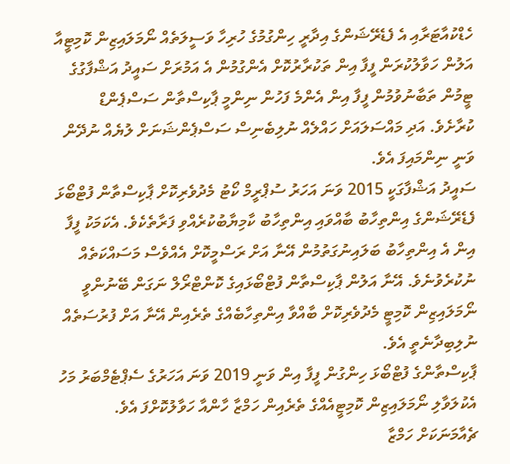ހެޑްކުއާޓަރާއި އެ ފެޑެރޭޝަންގެ އިދާރީ ހިންގުމުގެ ހުރިހާ ވަސީލަތެއް ނޯމަލައިޒިން ކޮމިޓީއާ އަލުން ހަވާލުކުރަން ފީފާ އިން ތަކުރާރުކޮށް އެންގުމުން އެ އަމުރަށް ސައީދު އަޝްފާގުގެ ޓީމުން ތަބާނުވުމުން ފީފާ އިން އެންމެ ފަހުން ނިންމީ ޕާކިސްތާން ސަސްޕެންޑް ކުރާށެވެ. އަދި މައްސަލައަށް ހައްލެއް ނުލިބެނިސް ސަސްޕެންޝަނަށް ލުޔެއް ނުދޭން ވަނީ ނިންމައިފަ އެވެ.
ސައީދު އަޝްފާގަކީ 2015 ވަނަ އަހަރު ސުޕްރީމް ކޯޓު މެދުވެރިކޮށް ޕާކިސްތާން ފުޓްބޯޅަ ފެޑެރޭޝަންގެ އިންތިހާބު ބާއްވައި އިންތިހާބު ކާމިޔާބުކުރެއްވި ފަރާތެކެވެ. އެކަމަކު ފީފާ އިން އެ އިންތިހާބު ބަލައިނުގަތުމުން އޭނާ އަށް ރަސްމީކޮށް އެއްވެސް މަސައްކަތެއް ނުކުރެވުނެވެ. އޭނާ އަލުން ޕާކިސްތާން ފުޓްބޯޅައިގެ ކޮންޓްރޯލް ނަގަން ބޭނުންވީ ނޯމަލައިޒިން ކޮމިޓީ މެދުވެރިކޮށް ބާއްވާ އިންތިހާބެއްގެ ތެރެއިން އޭނާ އަށް ފުރުސަތެއް ނުލިބިދާނެތީ އެވެ.
ޕާކިސްތާންގެ ފުޓްބޯޅަ ހިންގުން ފީފާ އިން ވަނީ 2019 ވަނަ އަހަރުގެ ސެޕްޓެމްބަރު މަހު އެކުލަވާލި ނޯމަލައިޒިން ކޮމިޓީއެއްގެ ތެރެއިން ހަމްޒާ ހާންއާ ހަވާލުކޮށްފަ އެވެ. ޗެއާމަނަކަށް ހަމްޒާ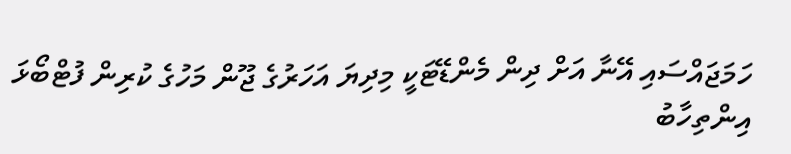ހަމަޖައްސައި އޭނާ އަށް ދިން މެންޑޭޓަކީ މިދިޔަ އަހަރުގެ ޖޫން މަހުގެ ކުރިން ފުޓްބޯޅަ އިންތިހާބު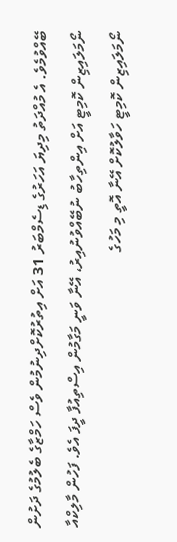ބޭއްވުމެވެ. އެ މުއްދަތު މިދިޔަ އަހަރުގެ ޑިސެމްބަރު 31 އަށް އިތުރުކޮށްދިނުމުން ވެސް ހަމްޒާގެ ބެލުމުގެ ދަށުން ނޯމަލައިޒިން ކޮމިޓީ އަށް އިންތިހާބު ނުބޭއްވުނުއިރު، އޭނާ ވަނީ މަގާމުން އިސްތިއުފާ ދީފަ އެވެ. ފަހުން މާލިކްއާ ނޯމަލައިޒިން ކޮމިޓީ ހަވާލުކޮށް އޭނާ އޮތީ މި މަހުގެ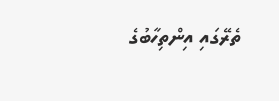ތެރޭގައި އިންތިހާބުގެ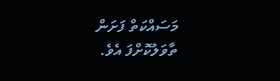މަސައްކަތް ފަށަން ތާވަލުކޮށްފަ އެވެ.